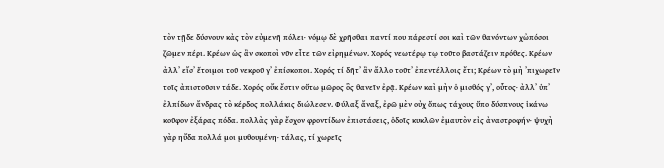τὸν τῇδε δύσνουν κἀς τὸν εὐμενῆ πόλει· νόμῳ δὲ χρῆσθαι παντί που πάρεστί σοι καὶ τῶν θανόντων χὠπόσοι ζῶμεν πέρι. Κρέων ὡς ἂν σκοποὶ νῦν εἶτε τῶν εἰρημένων. Χορός νεωτέρῳ τῳ τοῦτο βαστάζειν πρόθες. Κρέων ἀλλʼ εἴσʼ ἕτοιμοι τοῦ νεκροῦ γʼ ἐπίσκοποι. Χορός τί δῆτʼ ἂν ἄλλο τοῦτʼ ἐπεντέλλοις ἔτι; Κρέων τὸ μὴ ʼπιχωρεῖν τοῖς ἀπιστοῦσιν τάδε. Χορός οὔκ ἔστιν οὕτω μῶρος ὃς θανεῖν ἐρᾷ. Κρέων καὶ μὴν ὁ μισθός γʼ, οὗτος· ἀλλʼ ὑπʼ ἐλπίδων ἄνδρας τὸ κέρδος πολλάκις διώλεσεν. Φύλαξ ἄναξ, ἐρῶ μὲν οὐχ ὅπως τάχους ὕπο δύσπνους ἱκάνω κοῦφον ἐξάρας πόδα. πολλὰς γὰρ ἔσχον φροντίδων ἐπιστάσεις, ὁδοῖς κυκλῶν ἐμαυτὸν εἰς ἀναστροφήν· ψυχὴ γὰρ ηὔδα πολλά μοι μυθουμένη· τάλας, τί χωρεῖς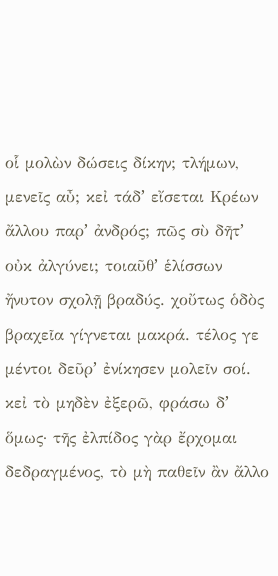οἷ μολὼν δώσεις δίκην; τλήμων, μενεῖς αὖ; κεἰ τάδʼ εἴσεται Κρέων ἄλλου παρʼ ἀνδρός; πῶς σὺ δῆτʼ οὐκ ἀλγύνει; τοιαῦθʼ ἑλίσσων ἤνυτον σχολῇ βραδύς. χοὔτως ὁδὸς βραχεῖα γίγνεται μακρά. τέλος γε μέντοι δεῦρʼ ἐνίκησεν μολεῖν σοί. κεἰ τὸ μηδὲν ἐξερῶ, φράσω δʼ ὅμως· τῆς ἐλπίδος γὰρ ἔρχομαι δεδραγμένος, τὸ μὴ παθεῖν ἂν ἄλλο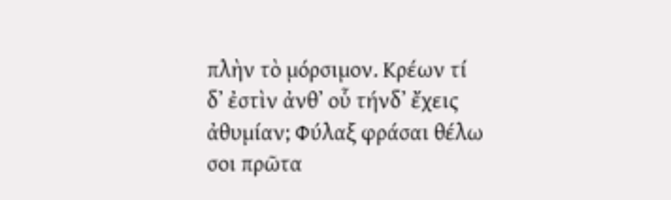πλὴν τὸ μόρσιμον. Κρέων τί δʼ ἐστὶν ἀνθʼ οὗ τήνδʼ ἔχεις ἀθυμίαν; Φύλαξ φράσαι θέλω σοι πρῶτα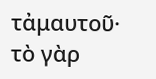τἀμαυτοῦ· τὸ γὰρ